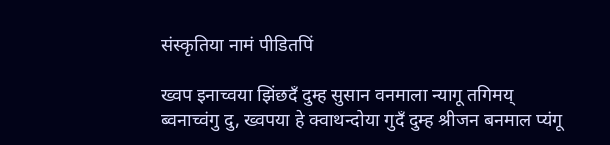संस्कृतिया नामं पीडितपिं

ख्वप इनाच्वया झिंछदँ दुम्ह सुसान वनमाला न्यागू तगिमय् ब्वनाच्वंगु दु, ख्वपया हे क्वाथन्दोया गुदँ दुम्ह श्रीजन बनमाल प्यंगू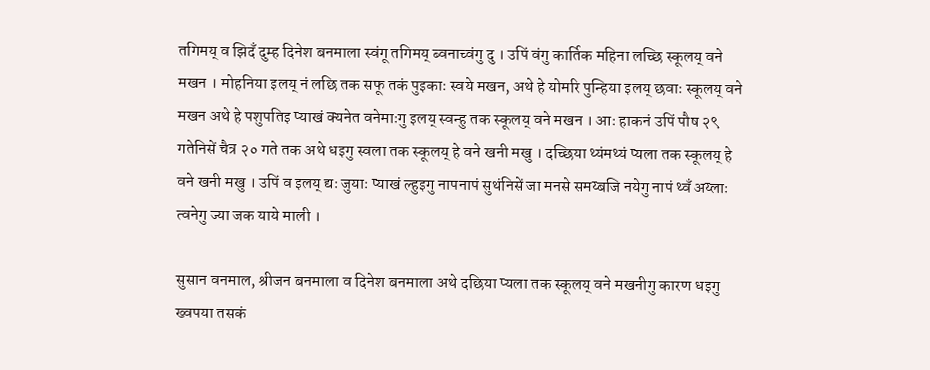तगिमय् व झिदँ दुम्ह दिनेश बनमाला स्वंगू तगिमय् ब्वनाच्वंगु दु । उपिं वंगु कार्तिक महिना लच्छि स्कूलय् वने मखन । मोहनिया इलय् नं लछि तक सफू तकं पुइकाः स्वये मखन, अथे हे योमरि पुन्हिया इलय् छवाः स्कूलय् वने मखन अथे हे पशुपतिइ प्याखं क्यनेत वनेमाःगु इलय् स्वन्हु तक स्कूलय् वने मखन । आः हाकनं उपिं पौष २९ गतेनिसें चैत्र २० गते तक अथे धइगु स्वला तक स्कूलय् हे वने खनी मखु । दच्छिया थ्यंमथ्यं प्यला तक स्कूलय् हे वने खनी मखु । उपिं व इलय् द्यः जुयाः प्याखं ल्हुइगु नापनापं सुथंनिसें जा मनसे समय्बजि नयेगु नापं थ्वँ अय्लाः त्वनेगु ज्या जक याये माली ।

सुसान वनमाल, श्रीजन बनमाला व दिनेश बनमाला अथे दछिया प्यला तक स्कूलय् वने मखनीगु कारण धइगु ख्वपया तसकं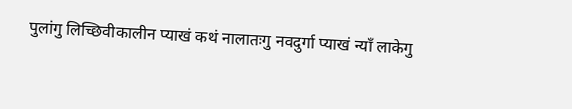पुलांगु लिच्छिवीकालीन प्याखं कथं नालातःगु नवदुर्गा प्याखं न्याँ लाकेगु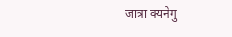जात्रा क्यनेगु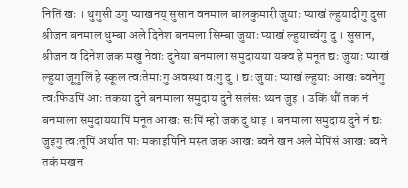नितिं खः । थुगुसी उगु प्याखनय् सुसान वनमाल बालकुमारी जुयाः प्याखं ल्हुयादीगु दुसा श्रीजन बनमाल धुम्बा अले दिनेश बनमला सिम्बा जुयाः प्याखं ल्हुयाच्वंगु दु । सुसान, श्रीजन व दिनेश जक मखु नेवाः दुनेया बनमाला समुदायया यक्व हे मनूत द्यः जुयाः प्याखं ल्हुया जूगुलिं हे स्कूल त्वःतेमाःगु अवस्था वःगु दु । द्यः जुयाः प्याखं ल्हुयाः आखः ब्वनेगु त्वःफिउपिं आः तकया दुने बनमाला समुदाय दुने सलंसः थ्यन जुइ । उकिं थौं तक नं बनमाला समुदाययापिं मनूत आखः सःपिं म्हो जक दु धाइ । बनमाला समुदाय दुने नं द्यः जुइगु त्वःतूपिं अर्थात पाः मकाइपिनि मस्त जक आखः ब्वने खन अले मेपिंसं आखः ब्वने तकं मखन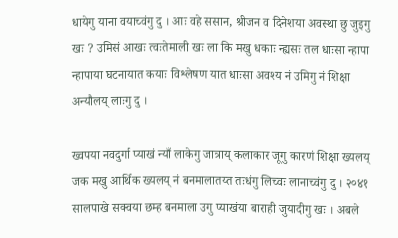धायेगु याना वयाच्वंगु दु । आः वहे ससान, श्रीजन व दिनेशया अवस्था छु जुइगु खः ? उमिसं आखः त्वःतेमाली खः ला कि मखु धकाः न्ह्यसः तल धाःसा न्हापा न्हापाया घटनायात कयाः विश्लेषण यात धाःसा अवश्य नं उमिगु नं शिक्षा अन्यौलय् लाःगु दु ।

ख्वपया नवदुर्गा प्याखं न्याँ लाकेगु जात्राय् कलाकार जूगु कारणं शिक्षा ख्यलय् जक मखु आर्थिक ख्यलय् नं बनमालातय्त तःधंगु लिच्वः लानाच्वंगु दु । २०४१ सालपाखे सक्वया छम्ह बनमाला उगु प्याखंया बाराही जुयादीगु खः । अबले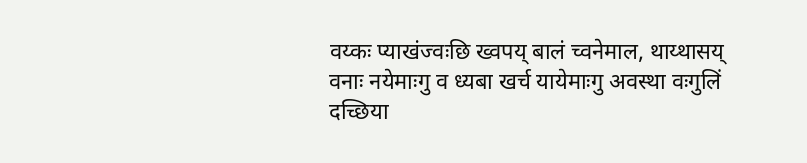वय्कः प्याखंज्वःछि ख्वपय् बालं च्वनेमाल, थाय्थासय् वनाः नयेमाःगु व ध्यबा खर्च यायेमाःगु अवस्था वःगुलिं दच्छिया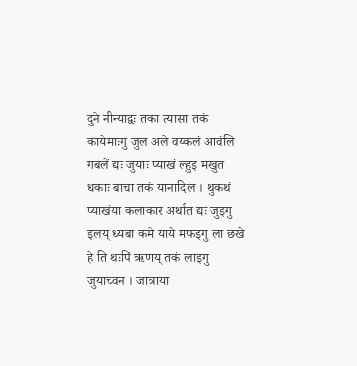दुने नीन्याद्वः तका त्यासा तकं कायेमाःगु जुल अले वय्कलं आवंलि गबलें द्यः जुयाः प्याखं ल्हुइ मखुत धकाः बाचा तकं यानादिल । थुकथं प्याखंया कलाकार अर्थात द्यः जुइगु इलय् ध्यबा कमे याये मफइगु ला छखे हे ति थःपिं ऋणय् तकं लाइगु जुयाच्वन । जात्राया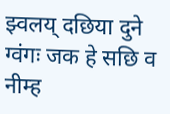झ्वलय् दछिया दुने ग्वंगः जक हे सछि व नीम्ह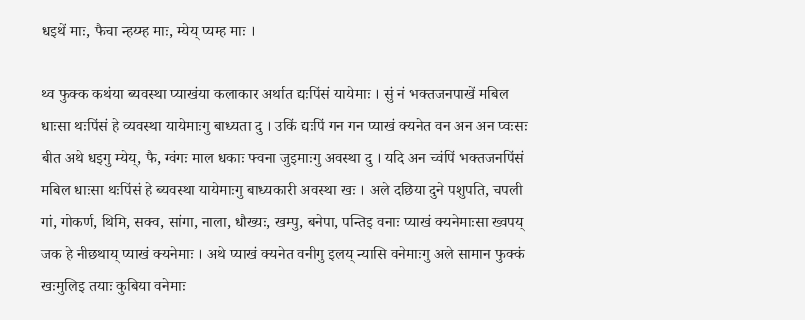धइथें माः, फैचा न्हय्म्ह माः, म्येय् प्यम्ह माः ।

थ्व फुक्क कथंया ब्यवस्था प्याखंया कलाकार अर्थात द्यःपिंसं यायेमाः । सुं नं भक्तजनपाखें मबिल धाःसा थःपिंसं हे व्यवस्था यायेमाःगु बाध्यता दु । उकिं द्यःपिं गन गन प्याखं क्यनेत वन अन अन प्वःसः बीत अथे धइगु म्येय्, फै, ग्वंगः माल धकाः फ्वना जुइमाःगु अवस्था दु । यदि अन च्वंपिं भक्तजनपिंसं मबिल धाःसा थःपिंसं हे ब्यवस्था यायेमाःगु बाध्यकारी अवस्था खः । अले दछिया दुने पशुपति, चपली गां, गोकर्ण, थिमि, सक्व, सांगा, नाला, धौख्यः, खम्पु, बनेपा, पन्तिइ वनाः प्याखं क्यनेमाःसा ख्वपय् जक हे नीछथाय् प्याखं क्यनेमाः । अथे प्याखं क्यनेत वनीगु इलय् न्यासि वनेमाःगु अले सामान फुक्कं खःमुलिइ तयाः कुबिया वनेमाः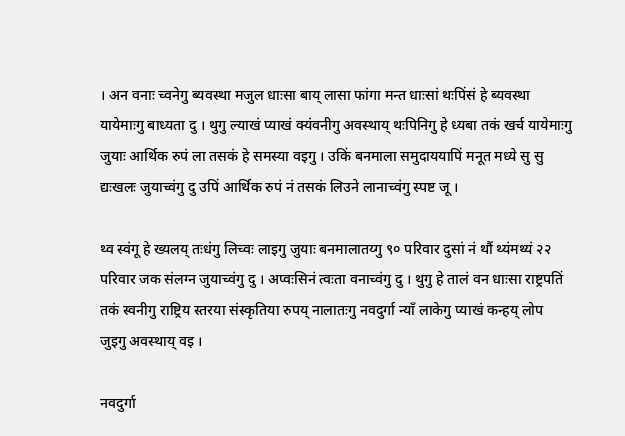। अन वनाः च्वनेगु ब्यवस्था मजुल धाःसा बाय् लासा फांगा मन्त धाःसां थःपिंसं हे ब्यवस्था यायेमाःगु बाध्यता दु । थुगु ल्याखं प्याखं क्यंवनीगु अवस्थाय् थःपिनिगु हे ध्यबा तकं खर्च यायेमाःगु जुयाः आर्थिक रुपं ला तसकं हे समस्या वइगु । उकिं बनमाला समुदाययापिं मनूत मध्ये सु सु द्यःखलः जुयाच्वंगु दु उपिं आर्थिक रुपं नं तसकं लिउने लानाच्वंगु स्पष्ट जू ।

थ्व स्वंगू हे ख्यलय् तःधंगु लिच्वः लाइगु जुयाः बनमालातय्गु ९० परिवार दुसां नं थौं थ्यंमथ्यं २२ परिवार जक संलग्न जुयाच्वंगु दु । अप्वःसिनं त्वःता वनाच्वंगु दु । थुगु हे तालं वन धाःसा राष्ट्रपतिं तकं स्वनीगु राष्ट्रिय स्तरया संस्कृतिया रुपय् नालातःगु नवदुर्गा न्याँ लाकेगु प्याखं कन्हय् लोप जुइगु अवस्थाय् वइ ।

नवदुर्गा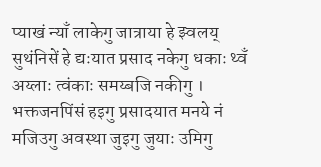प्याखं न्याँ लाकेगु जात्राया हे झ्वलय् सुथंनिसें हे द्यःयात प्रसाद नकेगु धकाः थ्वँ अय्लाः त्वंकाः समय्बजि नकीगु । भक्तजनपिंसं हइगु प्रसादयात मनये नं मजिउगु अवस्था जुइगु जुयाः उमिगु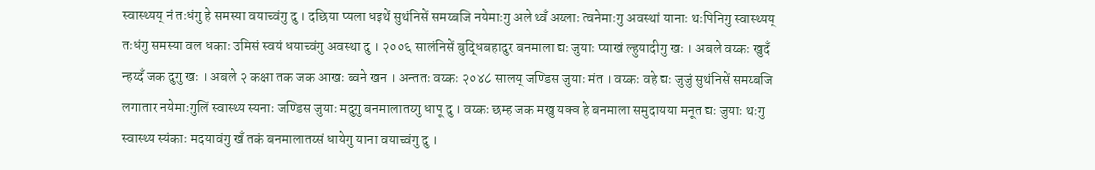स्वास्थ्यय् नं तःधंगु हे समस्या वयाच्वंगु दु । दछिया प्यला धइथें सुथंनिसें समय्बजि नयेमाःगु अले थ्वँ अय्लाः त्वनेमाःगु अवस्थां यानाः थःपिनिगु स्वास्थ्यय् तःधंगु समस्या वल धकाः उमिसं स्वयं धयाच्वंगु अवस्था दु । २००६ सालंनिसें बुद्धिबहादुर बनमाला द्यः जुयाः प्याखं ल्हुयादीगु खः । अबले वय्कः खुदँ न्हय्दँ जक दुगु खः । अबले २ कक्षा तक जक आखः ब्वने खन । अन्ततः वय्कः २०४८ सालय् जण्डिस जुयाः मंत । वय्कः वहे द्यः जुजुं सुथंनिसें समय्बजि लगातार नयेमाःगुलिं स्वास्थ्य स्यनाः जण्डिस जुयाः मदुगु बनमालातय्गु धापू दु । वय्कः छम्ह जक मखु यक्व हे बनमाला समुदायया मनूत द्यः जुयाः थःगु स्वास्थ्य स्यंकाः मदयावंगु खँ तकं बनमालातय्सं धायेगु याना वयाच्वंगु दु ।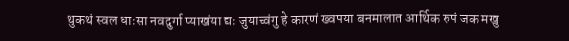थुकथं स्वल धाःसा नवदुर्गा प्याखंया द्यः जुयाच्वंगु हे कारणं ख्वपया बनमालात आर्थिक रुपं जक मखु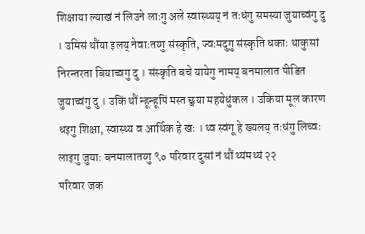शिक्षाया ल्याखं नं लिउने लाःगु अले स्वास्थ्यय् नं तःधंगु समस्या जुयाच्वंगु दु । उमिसं थौंया इलय् नेवाःतय्गु संस्कृति, ज्वःमदुगु संस्कृति धकाः थाकुसां निरन्तरता बियाच्वगु दु । संस्कृति बचे यायेगु नामय् बनमालात पीडित जुयाच्वंगु दु । उकिं थौं न्हून्हूपिं मस्त छ्वया महयेधुंकल । उकिया मूल कारण
धइगु शिक्षा, स्वास्थ्य व आर्थिक हे खः । थ्व स्वंगू हे ख्यलय् तःधंगु लिच्वः लाइगु जुयाः बनमालातय्गु ९० परिवार दुसां नं थौं थ्यंमथ्यं २२
परिवार जक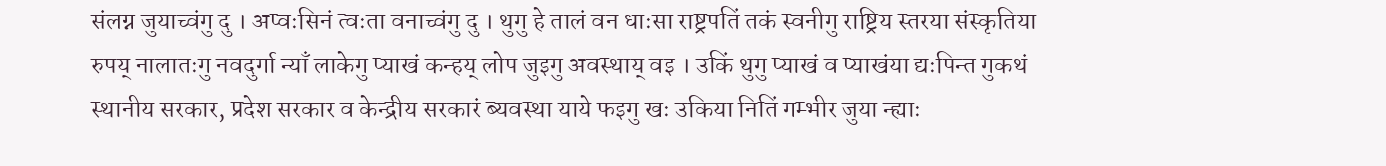संलग्न जुयाच्वंगु दु । अप्वःसिनं त्वःता वनाच्वंगु दु । थुगु हे तालं वन धाःसा राष्ट्रपतिं तकं स्वनीगु राष्ट्रिय स्तरया संस्कृतिया रुपय् नालातःगु नवदुर्गा न्याँ लाकेगु प्याखं कन्हय् लोप जुइगु अवस्थाय् वइ । उकिं थुगु प्याखं व प्याखंया द्यःपिन्त गुकथं स्थानीय सरकार, प्रदेश सरकार व केन्द्रीय सरकारं ब्यवस्था याये फइगु खः उकिया नितिं गम्भीर जुया न्ह्याः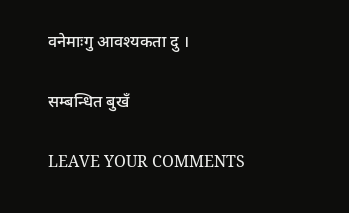वनेमाःगु आवश्यकता दु ।

सम्बन्धित बुखँ

LEAVE YOUR COMMENTS